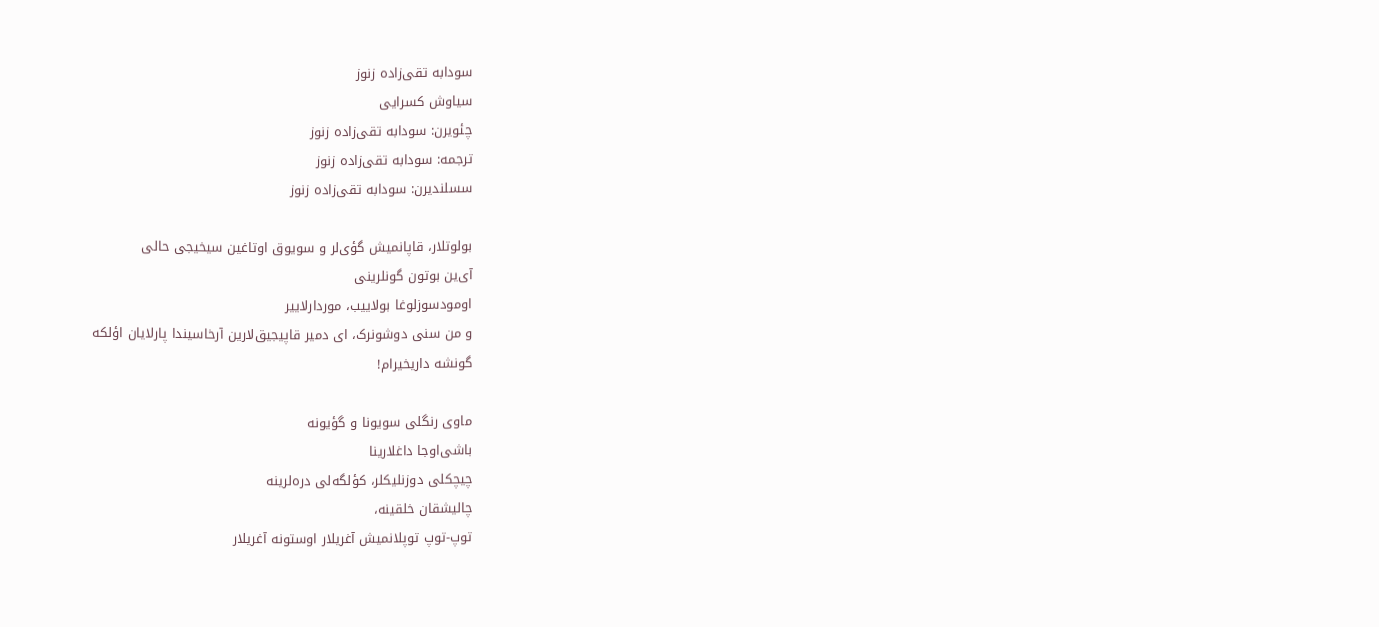سودابه تقی‌زاده زنوز
سیاوش کسرایی
چئویرن: سودابه تقی‌زاده زنوز
ترجمه: سودابه تقی‌زاده زنوز
سسلندیرن: سودابه تقی‌زاده زنوز

بولوتلار، قاپانمیش گؤی‌لر و سویوق اوتاغین سیخیجی حالی
آ‌‌ی‌ین بوتون گونلرینی
اومودسوزلوغا بولاییب، موردارلاییر
و من سنی دوشونرک، ای دمیر قاپیجیق‌لارین آرخاسیندا پارلایان اؤلکه
گونشه داریخیرام!

ماوی رنگلی سویونا و گؤیونه
باشی‌اوجا داغلارینا
چیچکلی دوزنلیکلر، کؤلگه‌لی دره‌لرینه
چالیشقان خلقینه،
توپ-توپ توپلانمیش آغریلار اوستونه آغریلار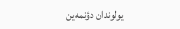یولوندان دؤنمه‌ین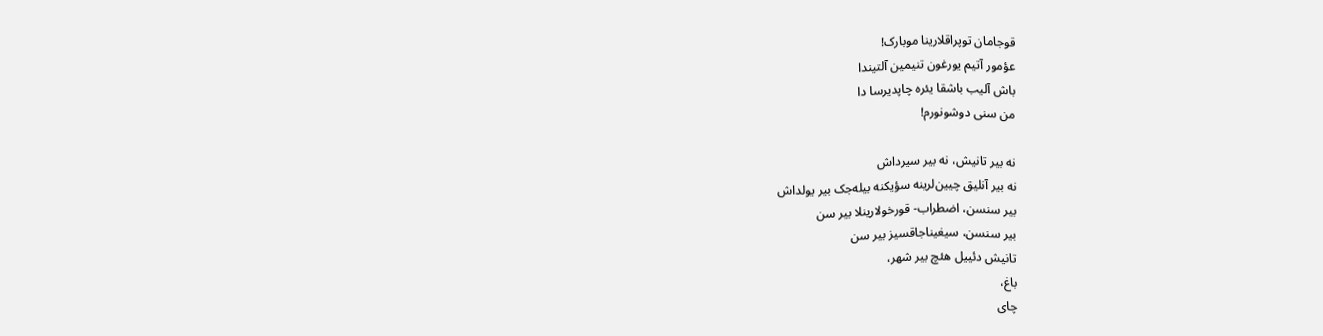قوجامان توپراقلارینا موبارک!
عؤمور آتیم یورغون تنیمین آلتیندا
باش آلیب باشقا یئره چاپدیرسا دا
من سنی دوشونورم!

نه بیر تانیش، نه بیر سیرداش
نه بیر آنلیق چیین‌لرینه سؤیکنه ‌بیله‌جک بیر یولداش
بیر سنسن، اضطراب- قورخولارینلا بیر سن
بیر سنسن، سیغیناجاقسیز بیر سن
تانیش دئییل هئچ بیر شهر،
باغ،
چای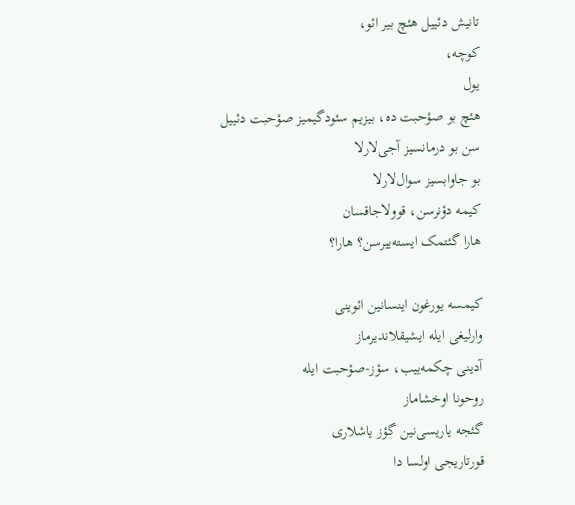تانیش دئییل هئچ بیر ائو،
کوچه،
یول
هئچ بو صؤحبت ده، بیزیم سئودگیمیز صؤحبت دئییل
سن بو درمانسیز آجی‌لارلا
بو جاوابسیز سوال‌لارلا
کیمه دؤنرسن، قوولاجاقسان
هارا گئتمک ایسته‌ییرسن؟ هارا؟

کیمسه یورغون اینسانین ائوینی
وارلیغی ایله ایشیقلاندیرماز
آدینی چکمه‌ییب، سؤز-صؤحبت ایله
روحونا اوخشاماز
گئجه یاریسی‌نین گؤز یاشلاری
قورتاریجی اولسا دا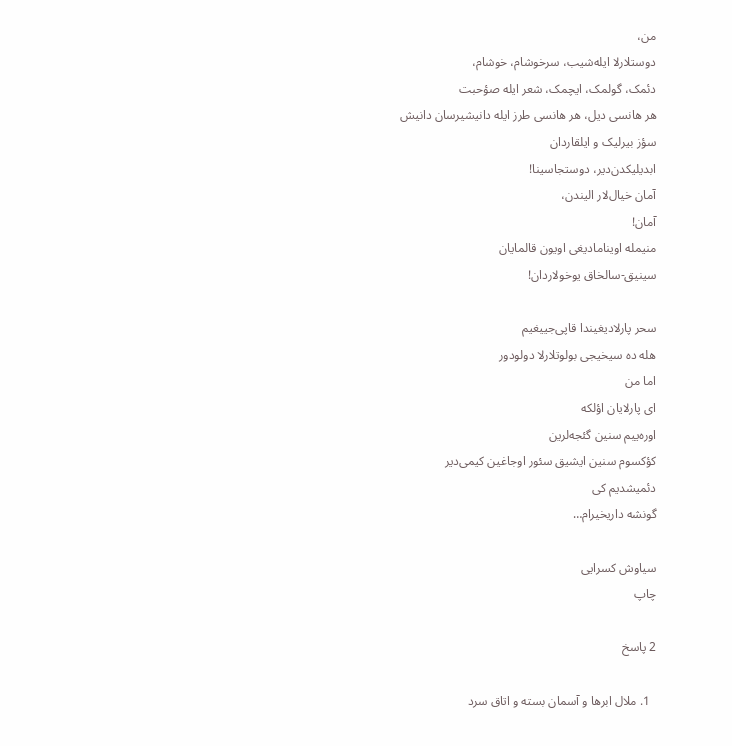من،
دوستلارلا ایله‌شیب، سرخوشام، خوشام،
دئمک، گولمک، ایچمک، شعر ایله صؤحبت
هر هانسی دیل، هر هانسی طرز ایله دانیشیرسان دانیش
سؤز بیرلیک و ایلقاردان
ابدیلیکدن‌دیر، دوستجاسینا!
آمان خیال‌لار الیندن،
آمان!
منیمله اوینامادیغی اویون قالمایان
سینیق-سالخاق یوخولاردان!

سحر پارلادیغیندا قاپی‌جییغیم
هله ده سیخیجی بولوتلارلا دولودور
اما من
ای پارلایان اؤلکه
اوره‌ییم سنین گئجه‌لرین
کؤکسوم سنین ایشیق سئور اوجاغین کیمی‌دیر
دئمیشدیم کی
گونشه داریخیرام…

سیاوش کسرایی
چاپ

2 پاسخ

  1. ملال ابرها و آسمان بسته و اتاق سرد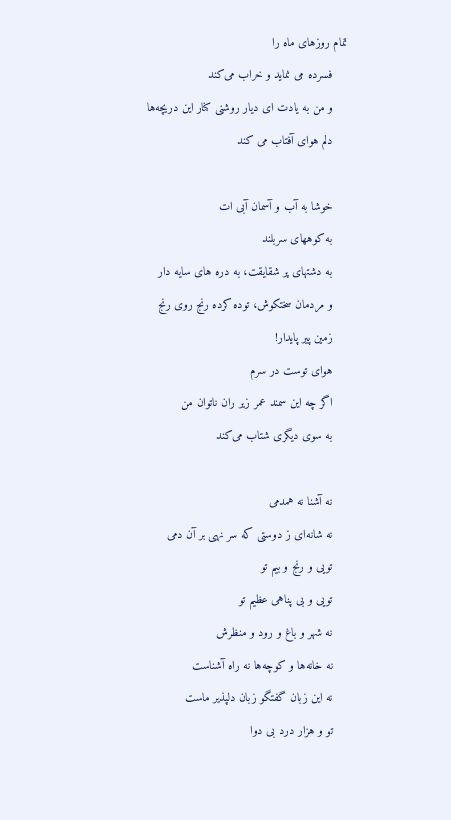تمام روزهای ماه را
    فسرده می نماید و خراب می‌کند
    و من به یادت ای دیار روشنی کنار این دریچه‌ها
    دلم هوای آفتاب می کند

    خوشا به آب و آسمان آبی ات
    به کوههای سربلند
    به دشتهای پر شقایقت، به دره های سایه دار
    و مردمان سختکوش، توده کرده رنج روی رنج
    زمین پیر پایدار!
    هوای توست در سرم
    اگر چه این سمند عمر زیر ران ناتوان من
    به سوی دیگری شتاب می‌کند

    نه آشنا نه همدمی
    نه شانه‌ای ز دوستی که سر نهی بر آن دمی
    تویی و رنج و بیم تو
    تویی و بی پناهی عظیم تو
    نه شهر و باغ و رود و منظرش
    نه خانه‌ها و کوچه‌ها نه راه آشناست
    نه این زبان گفتگو زبان دلپذیر ماست
    تو و هزار درد بی دوا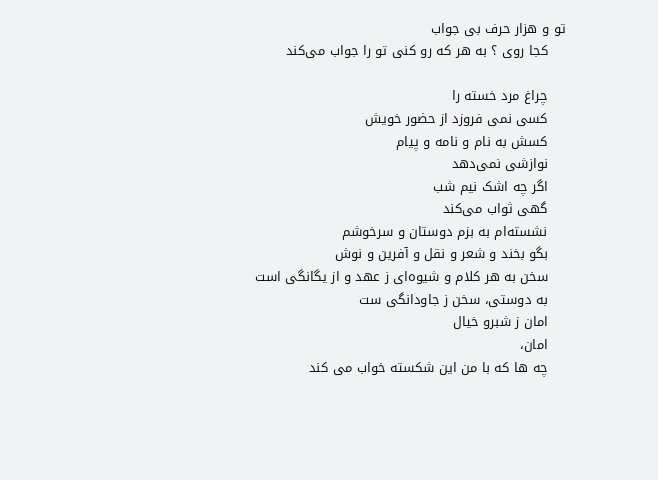تو و هزار حرف بی جواب
    کجا روی ؟ به هر که رو کنی تو را جواب می‌کند

    چراغ مرد خسته را
    کسی نمی فروزد از حضور خویش
    کسش به نام و نامه و پیام
    نوازشی نمی‌دهد
    اگر چه اشک نیم شب
    گهی ثواب می‌کند
    نشسته‌ام به بزم دوستان و سرخوشم
    بگو بخند و شعر و نقل و آفرین و نوش
    سخن به هر کلام و شیوه‌ای ز عهد و از یگانگی است
    به دوستی، سخن ز جاودانگی ست
    امان ز شبرو خیال
    امان،
    چه ها که با من این شکسته خواب می کند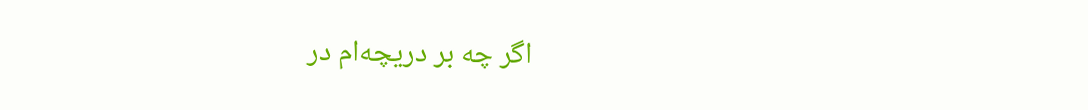اگر چه بر دریچه‌ام در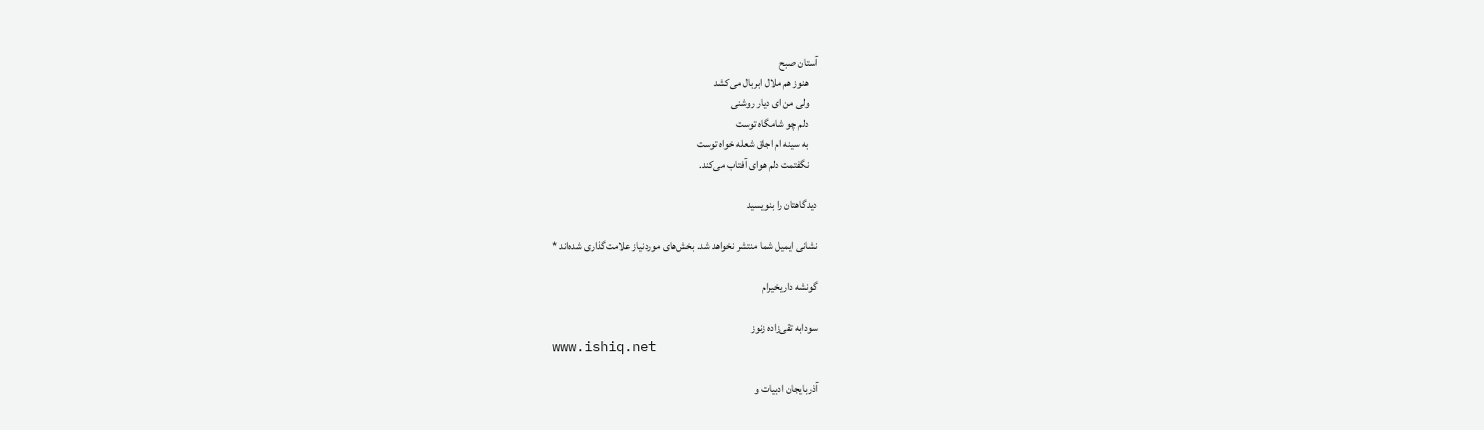آستان صبح
    هنوز هم ملال ابربال می‌کشد
    ولی من ای دیار روشنی
    دلم چو شامگاه توست
    به سینه ام اجاق شعله خواه توست
    نگفتمت دلم هوای آفتاب می‌کند.

دیدگاهتان را بنویسید

نشانی ایمیل شما منتشر نخواهد شد. بخش‌های موردنیاز علامت‌گذاری شده‌اند *

گونشه داریخیرام

سودابه تقی‌زاده زنوز
www.ishiq.net

آذربایجان ادبیات و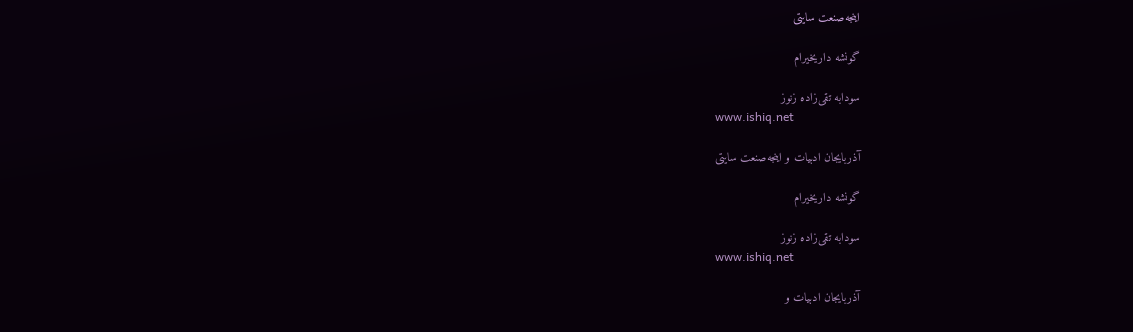اینجه‌صنعت سایتی

گونشه داریخیرام

سودابه تقی‌زاده زنوز
www.ishiq.net

آذربایجان ادبیات و اینجه‌صنعت سایتی

گونشه داریخیرام

سودابه تقی‌زاده زنوز
www.ishiq.net

آذربایجان ادبیات و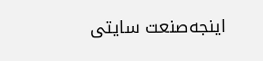اینجه‌صنعت سایتی